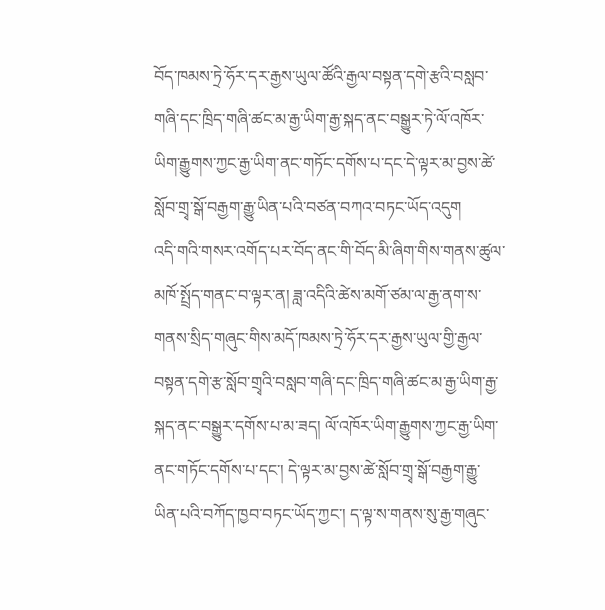བོད་ཁམས་ཏྲེ་ཧོར་དར་རྒྱས་ཡུལ་ཚོའི་རྒྱལ་བསྟན་དགེ་རྩའི་བསླབ་གཞི་དང་ཁྲིད་གཞི་ཚང་མ་རྒྱ་ཡིག་རྒྱ་སྐད་ནང་བསྒྱུར་ཏེ་ལོ་འཁོར་ཡིག་རྒྱུགས་ཀྱང་རྒྱ་ཡིག་ནང་གཏོང་དགོས་པ་དང་དེ་ལྟར་མ་བྱས་ཚེ་སློབ་གྲྭ་སྒོ་བརྒྱག་རྒྱུ་ཡིན་པའི་བཙན་བཀའ་བཏང་ཡོད་འདུག
འདི་གའི་གསར་འགོད་པར་བོད་ནང་གི་བོད་མི་ཞིག་གིས་གནས་ཚུལ་མཁོ་སྤྲོད་གནང་བ་ལྟར་ན། ཟླ་འདིའི་ཚེས་མགོ་ཙམ་ལ་རྒྱ་ནག་ས་གནས་སྲིད་གཞུང་གིས་མདོ་ཁམས་ཏྲེ་ཧོར་དར་རྒྱས་ཡུལ་གྱི་རྒྱལ་བསྟན་དགེ་རྩ་སློབ་གྲྭའི་བསླབ་གཞི་དང་ཁྲིད་གཞི་ཚང་མ་རྒྱ་ཡིག་རྒྱ་སྐད་ནང་བསྒྱུར་དགོས་པ་མ་ཟད། ལོ་འཁོར་ཡིག་རྒྱུགས་ཀྱང་རྒྱ་ཡིག་ནང་གཏོང་དགོས་པ་དང་། དེ་ལྟར་མ་བྱས་ཚེ་སློབ་གྲྭ་སྒོ་བརྒྱག་རྒྱུ་ཡིན་པའི་བཀོད་ཁྱབ་བཏང་ཡོད་ཀྱང་། ད་ལྟ་ས་གནས་སུ་རྒྱ་གཞུང་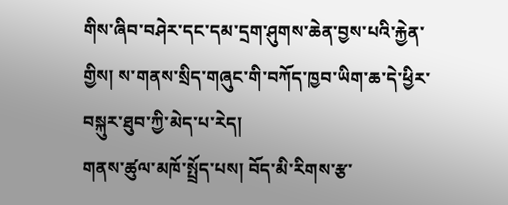གིས་ཞིབ་བཤེར་དང་དམ་དྲག་ཤུགས་ཆེན་བྱས་པའི་རྐྱེན་གྱིས། ས་གནས་སྲིད་གཞུང་གི་བཀོད་ཁྱབ་ཡིག་ཆ་དེ་ཕྱིར་བསྐུར་ཐུབ་ཀྱི་མེད་པ་རེད།
གནས་ཚུལ་མཁོ་སྤྲོད་པས། བོད་མི་རིགས་རྩ་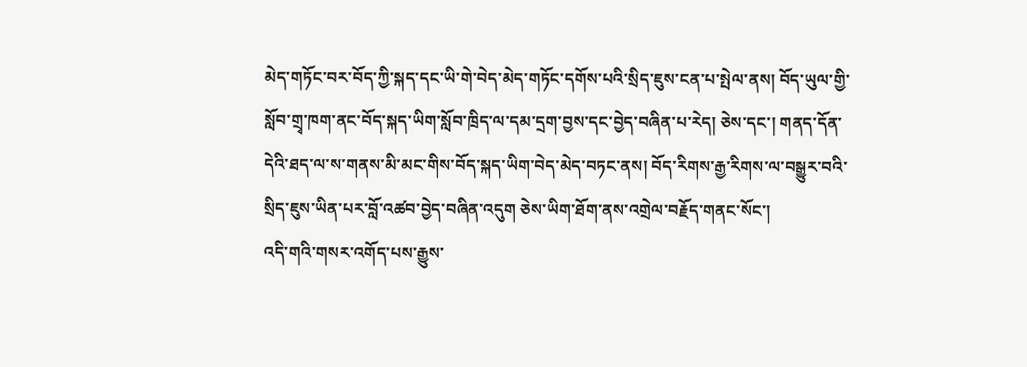མེད་གཏོང་བར་བོད་ཀྱི་སྐད་དང་ཡི་གེ་བེད་མེད་གཏོང་དགོས་པའི་སྲིད་ཇུས་ངན་པ་སྤེལ་ནས། བོད་ཡུལ་གྱི་སློབ་གྲྭ་ཁག་ནང་བོད་སྐད་ཡིག་སློབ་ཁྲིད་ལ་དམ་དྲག་བྱས་དང་བྱེད་བཞིན་པ་རེད། ཅེས་དང་། གནད་དོན་དེའི་ཐད་ལ་ས་གནས་མི་མང་གིས་བོད་སྐད་ཡིག་བེད་མེད་བཏང་ནས། བོད་རིགས་རྒྱ་རིགས་ལ་བསྒྱུར་བའི་སྲིད་ཇུས་ཡིན་པར་བློ་འཚབ་བྱེད་བཞིན་འདུག ཅེས་ཡིག་ཐོག་ནས་འགྲེལ་བརྗོད་གནང་སོང་།
འདི་གའི་གསར་འགོད་པས་རྒྱུས་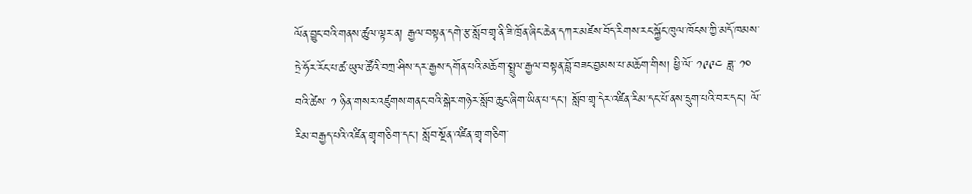ལོན་བྱུང་བའི་གནས་ཚུལ་ལྟར་ན། རྒྱལ་བསྟན་དགེ་རྩ་སློབ་གྲྭ་ནི་ཟི་ཁྲོན་ཞིང་ཆེན་དཀར་མཛེས་བོད་རིགས་རང་སྐྱོང་ཁུལ་ཁོངས་ཀྱི་མདོ་ཁམས་ཏྲེ་ཧོར་རོང་པ་ཚ་ཡུལ་ཚོའི་བཀྲ་ཤིས་དར་རྒྱས་དགོན་པའི་མཆོག་སྤྲུལ་རྒྱལ་བསྟན་བློ་བཟང་བྱམས་པ་མཆོག་གིས། ཕྱི་ལོ་ ༡༩༩༤ ཟླ་ ༡༠ བའི་ཚེས་ ༡ ཉིན་གསར་འཛུགས་གནང་བའི་སྒེར་གཉེར་སློབ་ཆུང་ཞིག་ཡིན་པ་དང་། སློབ་གྲྭ་དེར་འཛིན་རིམ་དང་པོ་ནས་དྲུག་པའི་བར་དང་། ལོ་རིམ་བརྒྱད་པའི་འཛིན་གྲྭ་གཅིག་དང་། སློབ་སྔོན་འཛིན་གྲྭ་གཅིག་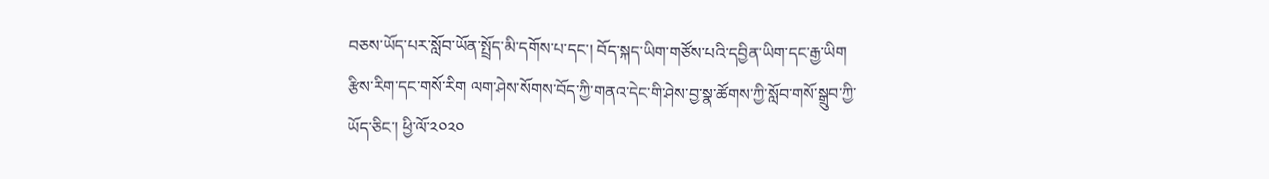བཅས་ཡོད་པར་སློབ་ཡོན་སྤྲོད་མི་དགོས་པ་དང་། བོད་སྐད་ཡིག་གཙོས་པའི་དབྱིན་ཡིག་དང་རྒྱ་ཡིག རྩིས་རིག་དང་གསོ་རིག ལག་ཤེས་སོགས་བོད་ཀྱི་གནའ་དེང་གི་ཤེས་བྱ་སྣ་ཚོགས་ཀྱི་སློབ་གསོ་སྒྲུབ་ཀྱི་ཡོད་ཅིང་། ཕྱི་ལོ་༢༠༢༠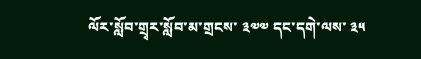ལོར་སློབ་གྲྭར་སློབ་མ་གྲངས་ ༣༧༧ དང་དགེ་ལས་ ༣༥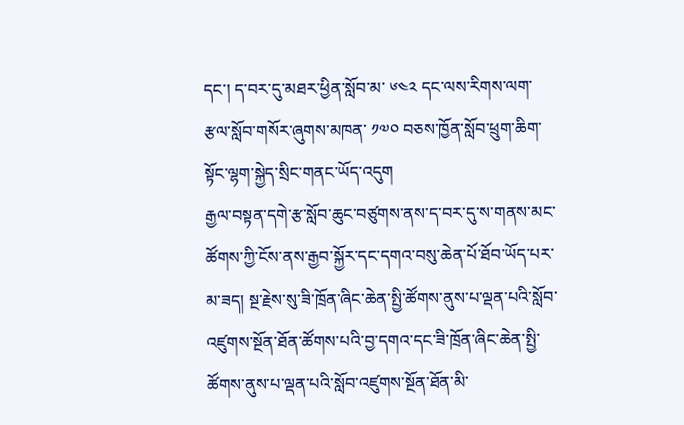དང་། ད་བར་དུ་མཐར་ཕྱིན་སློབ་མ་ ༦༤༢ དང་ལས་རིགས་ལག་རྩལ་སློབ་གསོར་ཞུགས་མཁན་ ༡༧༠ བཅས་ཁྱོན་སློབ་ཕྲུག་ཆིག་སྟོང་ལྷག་སྐྱེད་སྲིང་གནང་ཡོད་འདུག
རྒྱལ་བསྟན་དགེ་རྩ་སློབ་ཆུང་བཙུགས་ནས་ད་བར་དུ་ས་གནས་མང་ཚོགས་ཀྱི་ངོས་ནས་རྒྱབ་སྐྱོར་དང་དགའ་བསུ་ཆེན་པོ་ཐོབ་ཡོད་པར་མ་ཟད། སྔ་རྗེས་སུ་ཟི་ཁྲོན་ཞིང་ཆེན་སྤྱི་ཚོགས་ནུས་པ་ལྡན་པའི་སློབ་འཛུགས་སྔོན་ཐོན་ཚོགས་པའི་བྱ་དགའ་དང་ཟི་ཁྲོན་ཞིང་ཆེན་སྤྱི་ཚོགས་ནུས་པ་ལྡན་པའི་སློབ་འཛུགས་སྔོན་ཐོན་མི་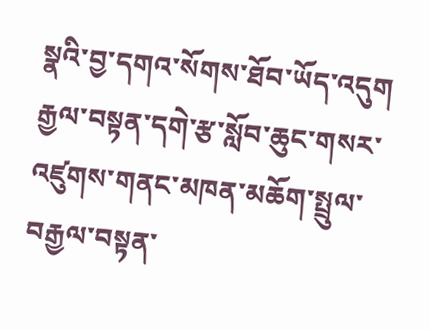སྣའི་བྱ་དགའ་སོགས་ཐོབ་ཡོད་འདུག
རྒྱལ་བསྟན་དགེ་རྩ་སློབ་ཆུང་གསར་འཛུགས་གནང་མཁན་མཆོག་སྤྲུལ་བརྒྱལ་བསྟན་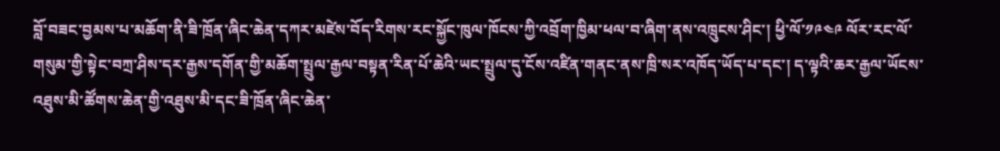བློ་བཟང་བྱམས་པ་མཆོག་ནི་ཟི་ཁྲོན་ཞིང་ཆེན་དཀར་མཛེས་བོད་རིགས་རང་སྐྱོང་ཁུལ་ཁོངས་ཀྱི་འབྲོག་ཁྱིམ་ཕལ་བ་ཞིག་ནས་འཁྲུངས་ཤིང་། ཕྱི་ལོ་༡༩༤༩ ལོར་རང་ལོ་གསུམ་གྱི་སྟེང་བཀྲ་ཤིས་དར་རྒྱས་དགོན་གྱི་མཆོག་སྤྲུལ་རྒྱལ་བསྟན་རིན་པོ་ཆེའི་ཡང་སྤྲུལ་དུ་ངོས་འཛིན་གནང་ནས་ཁྲི་སར་འཁོད་ཡོད་པ་དང་། ད་ལྟའི་ཆར་རྒྱལ་ཡོངས་འཐུས་མི་ཚོགས་ཆེན་གྱི་འཐུས་མི་དང་ཟི་ཁྲོན་ཞིང་ཆེན་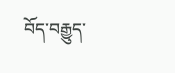བོད་བརྒྱུད་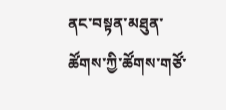ནང་བསྟན་མཐུན་ཚོགས་ཀྱི་ཚོགས་གཙོ་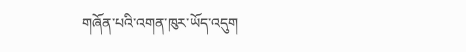གཞོན་པའི་འགན་ཁུར་ཡོད་འདུག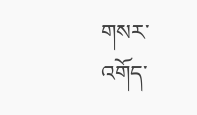གསར་འགོད་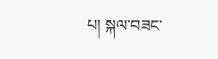པ། སྐལ་བཟང་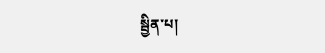སྦྱིན་པ།